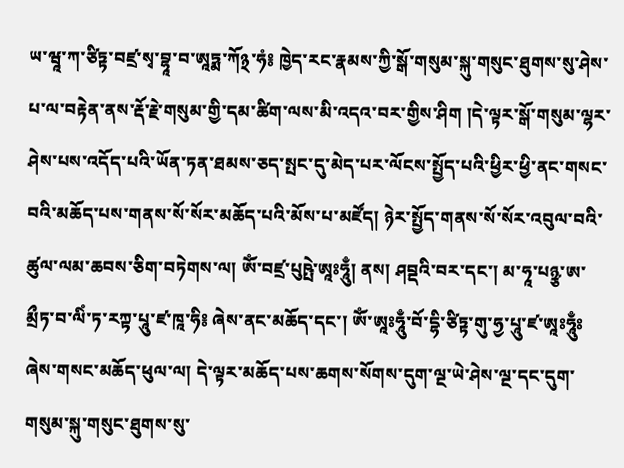ཡ་ཝཱ་ཀ་ཙིཏྟ་བཛྲ་སྭ་བྷཱ་བ་ཨཱཏྨ་ཀོ྅་ཧཾ༔ ཁྱེད་རང་རྣམས་ཀྱི་སྒོ་གསུམ་སྐུ་གསུང་ཐུགས་སུ་ཤེས་པ་ལ་བརྟེན་ནས་རྡོ་རྗེ་གསུམ་གྱི་དམ་ཚིག་ལས་མི་འདའ་བར་གྱིས་ཤིག །དེ་ལྟར་སྒོ་གསུམ་ལྷར་ཤེས་པས་འདོད་པའི་ཡོན་ཏན་ཐམས་ཅད་སྤང་དུ་མེད་པར་ལོངས་སྤྱོད་པའི་ཕྱིར་ཕྱི་ནང་གསང་བའི་མཆོད་པས་གནས་སོ་སོར་མཆོད་པའི་མོས་པ་མཛོད། ཉེར་སྤྱོད་གནས་སོ་སོར་འབུལ་བའི་ཚུལ་ལམ་ཆབས་ཅིག་བཏེགས་ལ། ཨོཾ་བཛྲ་པུཥྤེ་ཨཱཿཧཱུྃ། ནས། ཤབྡའི་བར་དང་། མ་ཧཱ་པཉྩ་ཨ་མྲྀཏ་བ་ལིཾ་ཏ་རཀྟ་པཱུ་ཛ་ཁཱ་ཧི༔ ཞེས་ནང་མཆོད་དང་། ཨོཾ་ཨཱཿཧཱུྃ་བོ་དྷི་ཙིཏྟ་གུ་ཧྱ་པཱུ་ཛ་ཨཱཿཧཱུྃཿ ཞེས་གསང་མཆོད་ཕུལ་ལ། དེ་ལྟར་མཆོད་པས་ཆགས་སོགས་དུག་ལྔ་ཡེ་ཤེས་ལྔ་དང་དུག་གསུམ་སྐུ་གསུང་ཐུགས་སུ་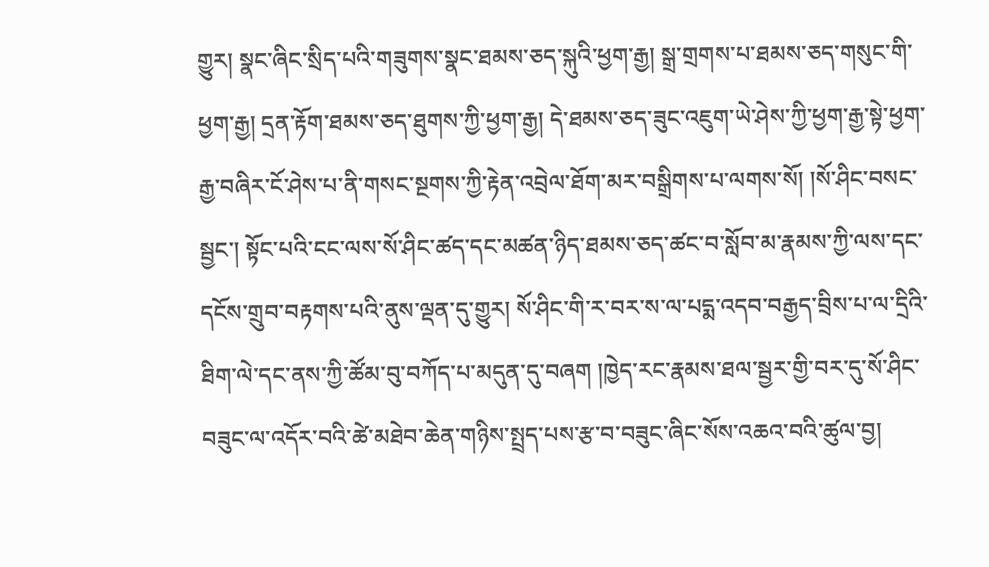གྱུར། སྣང་ཞིང་སྲིད་པའི་གཟུགས་སྣང་ཐམས་ཅད་སྐུའི་ཕྱག་རྒྱ། སྒྲ་གྲགས་པ་ཐམས་ཅད་གསུང་གི་ཕྱག་རྒྱ། དྲན་རྟོག་ཐམས་ཅད་ཐུགས་ཀྱི་ཕྱག་རྒྱ། དེ་ཐམས་ཅད་ཟུང་འཇུག་ཡེ་ཤེས་ཀྱི་ཕྱག་རྒྱ་སྟེ་ཕྱག་རྒྱ་བཞིར་ངོ་ཤེས་པ་ནི་གསང་སྔགས་ཀྱི་རྟེན་འབྲེལ་ཐོག་མར་བསྒྲིགས་པ་ལགས་སོ། །སོ་ཤིང་བསང་སྦྱང་། སྟོང་པའི་ངང་ལས་སོ་ཤིང་ཚད་དང་མཚན་ཉིད་ཐམས་ཅད་ཚང་བ་སློབ་མ་རྣམས་ཀྱི་ལས་དང་དངོས་གྲུབ་བརྟགས་པའི་ནུས་ལྡན་དུ་གྱུར། སོ་ཤིང་གི་ར་བར་ས་ལ་པདྨ་འདབ་བརྒྱད་བྲིས་པ་ལ་དྲིའི་ཐིག་ལེ་དང་ནས་ཀྱི་ཚོམ་བུ་བཀོད་པ་མདུན་དུ་བཞག །ཁྱེད་རང་རྣམས་ཐལ་སྦྱར་གྱི་བར་དུ་སོ་ཤིང་བཟུང་ལ་འདོར་བའི་ཚེ་མཐེབ་ཆེན་གཉིས་སྤྲད་པས་རྩ་བ་བཟུང་ཞིང་སོས་འཆའ་བའི་ཚུལ་བྱ།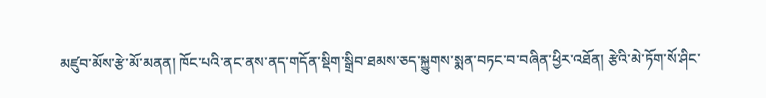མཛུབ་མོས་རྩེ་མོ་མནན། ཁོང་པའི་ནང་ནས་ནད་གདོན་སྡིག་སྒྲིབ་ཐམས་ཅད་སྐྱུགས་སྨན་བཏང་བ་བཞིན་ཕྱིར་འཐོན། རྩེའི་མེ་ཏོག་སོ་ཤིང་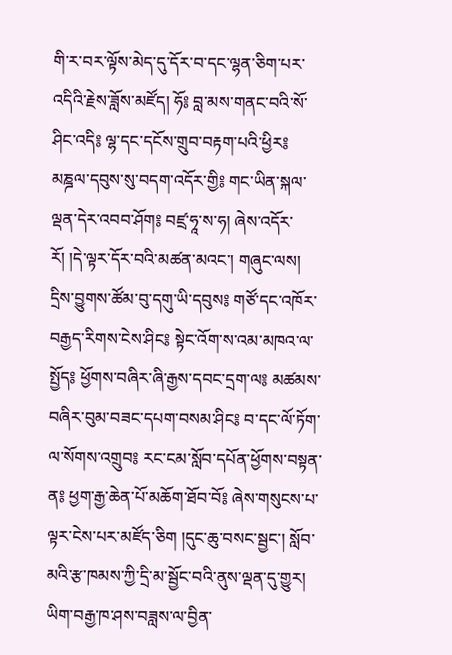གི་ར་བར་ལྟོས་མེད་དུ་དོར་བ་དང་ལྷན་ཅིག་པར་འདིའི་རྗེས་ཟློས་མཛོད། ཧོ༔ བླ་མས་གནང་བའི་སོ་ཤིང་འདི༔ ལྷ་དང་དངོས་གྲུབ་བརྟག་པའི་ཕྱིར༔ མཎྜལ་དབུས་སུ་བདག་འདོར་གྱི༔ གང་ཡིན་སྐལ་ལྡན་དེར་འབབ་ཤོག༔ བཛྲ་ཧཱ་ས་ཧ། ཞེས་འདོར་རོ། །དེ་ལྟར་དོར་བའི་མཚན་མའང་། གཞུང་ལས། དྲིས་བྱུགས་ཚོམ་བུ་དགུ་ཡི་དབུས༔ གཙོ་དང་འཁོར་བརྒྱད་རིགས་ངེས་ཤིང༔ སྟེང་འོག་ས་འམ་མཁའ་ལ་སྤྱོད༔ ཕྱོགས་བཞིར་ཞི་རྒྱས་དབང་དྲག་ལ༔ མཚམས་བཞིར་བུམ་བཟང་དཔག་བསམ་ཤིང༔ བ་དང་ལོ་ཏོག་ལ་སོགས་འགྲུབ༔ རང་ངམ་སློབ་དཔོན་ཕྱོགས་བསྟན་ན༔ ཕྱག་རྒྱ་ཆེན་པོ་མཆོག་ཐོབ་བོ༔ ཞེས་གསུངས་པ་ལྟར་ངེས་པར་མཛོད་ཅིག །དུང་ཆུ་བསང་སྦྱང་། སློབ་མའི་རྩ་ཁམས་ཀྱི་དྲི་མ་སྦྱོང་བའི་ནུས་ལྡན་དུ་གྱུར། ཡིག་བརྒྱ་ཁ་ཤས་བཟླས་ལ་བྱིན་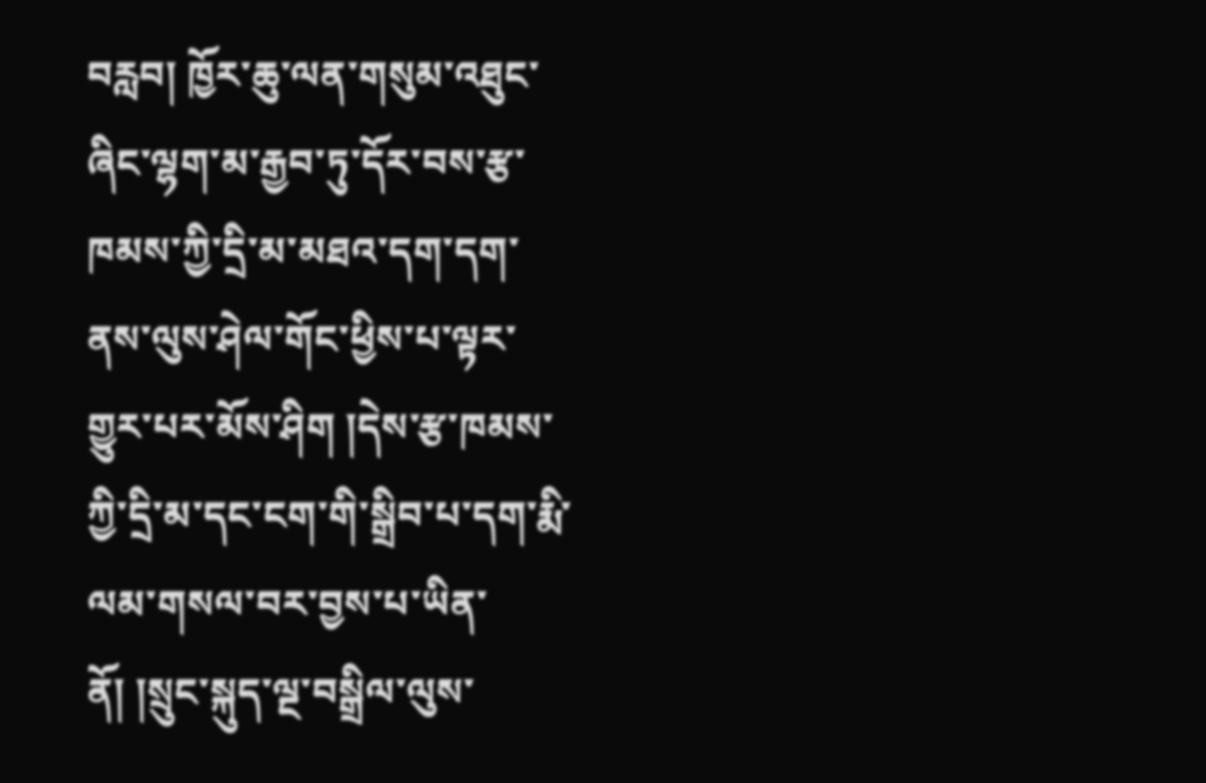བརླབ། ཁྱོར་ཆུ་ལན་གསུམ་འཐུང་ཞིང་ལྷག་མ་རྒྱབ་ཏུ་དོར་བས་རྩ་ཁམས་ཀྱི་དྲི་མ་མཐའ་དག་དག་ནས་ལུས་ཤེལ་གོང་ཕྱིས་པ་ལྟར་གྱུར་པར་མོས་ཤིག །དེས་རྩ་ཁམས་ཀྱི་དྲི་མ་དང་ངག་གི་སྒྲིབ་པ་དག་རྨི་ལམ་གསལ་བར་བྱས་པ་ཡིན་ནོ། །སྲུང་སྐུད་ལྔ་བསྒྲིལ་ལུས་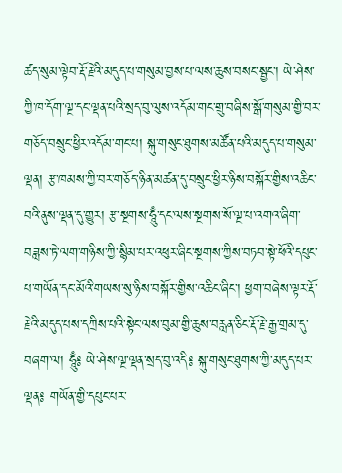ཚད་སུམ་ལྟེབ་རྡོ་རྗེའི་མདུད་པ་གསུམ་བྱས་པ་ལས་ཆུས་བསང་སྦྱང་། ཡེ་ཤེས་ཀྱི་ཁ་དོག་ལྔ་དང་ལྡན་པའི་སྲད་བུ་ལུས་འདོམ་གང་གྲུ་བཞིས་སྒོ་གསུམ་གྱི་བར་གཅོད་བསྲུང་ཕྱིར་འདོམ་གང་པ། སྐུ་གསུང་ཐུགས་མཚོན་པའི་མདུད་པ་གསུམ་ལྡན། རྩ་ཁམས་ཀྱི་བར་གཅོད་ཉིན་མཚན་དུ་བསྲུང་ཕྱིར་ཉིས་བསྐོར་གྱིས་འཆིང་བའི་ནུས་ལྡན་དུ་གྱུར། རྩ་སྔགས་ཧཱུྃ་དང་ལས་སྔགས་སོ་ལྔ་པ་འགའ་ཞིག་བཟླས་ཏེ་ལག་གཉིས་ཀྱི་སྙིམ་པར་འཕུར་ཞིང་སྔགས་ཀྱིས་བཏབ་སྟེ་ཕོའི་དཔུང་པ་གཡོན་དང་མོའི་གཡས་སུ་ཉིས་བསྐོར་གྱིས་འཆིང་ཞིང་། ཕྱག་བཞེས་ལྟར་རྡོ་རྗེའི་མདུད་པས་དཀྲིས་པའི་སྟེང་ལས་བུམ་གྱི་ཆུས་བརླན་ཅིང་རྡོ་རྗེ་རྒྱ་གྲམ་དུ་བཞག་ལ། ཧཱུྃ༔ ཡེ་ཤེས་ལྔ་ལྡན་སྲད་བུ་འདི༔ སྐུ་གསུང་ཐུགས་ཀྱི་མདུད་པར་ལྡན༔ གཡོན་གྱི་དཔུང་པར་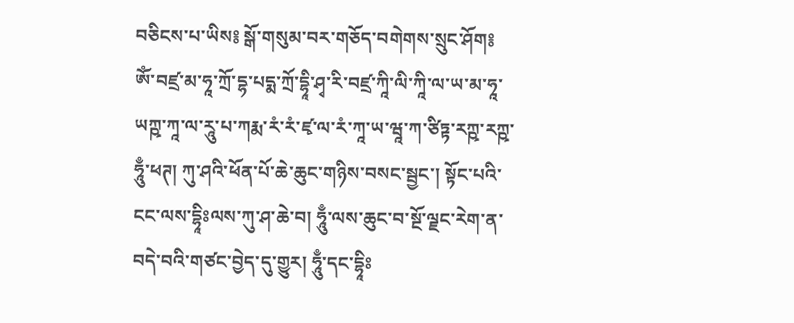བཅིངས་པ་ཡིས༔ སྒོ་གསུམ་བར་གཅོད་བགེགས་སྲུང་ཤོག༔ ཨོཾ་བཛྲ་མ་ཧཱ་ཀྲོ་དྷ་པདྨ་ཀྲོ་དྷཱི་ཤྭ་རི་བཛྲ་ཀཱི་ལི་ཀཱི་ལ་ཡ་མ་ཧཱ་ཡཀྵ་ཀཱ་ལ་རཱུ་པ་ཀརྨ་རཾ་རཾ་ཛྭ་ལ་རཾ་ཀཱ་ཡ་ཝཱ་ཀ་ཙིཏྟ་རཀྵ་རཀྵ་ཧཱུྃ་ཕཊ། ཀུ་ཤའི་ཕོན་པོ་ཆེ་ཆུང་གཉིས་བསང་སྦྱང་། སྟོང་པའི་ངང་ལས་དྷཱིཿལས་ཀུ་ཤ་ཆེ་བ། ཧཱུྃ་ལས་ཆུང་བ་སྔོ་ལྗང་རེག་ན་བདེ་བའི་གཙང་བྱེད་དུ་གྱུར། ཧཱུྃ་དང་དྷཱིཿ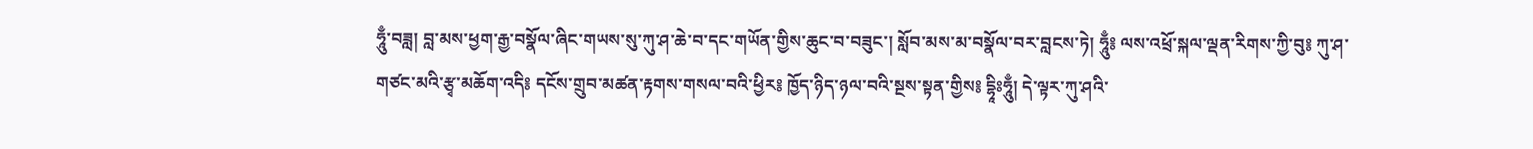ཧཱུྃ་བཟླ། བླ་མས་ཕྱག་རྒྱ་བསྣོལ་ཞིང་གཡས་སུ་ཀུ་ཤ་ཆེ་བ་དང་གཡོན་གྱིས་ཆུང་བ་བཟུང་། སློབ་མས་མ་བསྣོལ་བར་བླངས་ཏེ། ཧཱུྃ༔ ལས་འཕྲོ་སྐལ་ལྡན་རིགས་ཀྱི་བུ༔ ཀུ་ཤ་གཙང་མའི་རྩྭ་མཆོག་འདི༔ དངོས་གྲུབ་མཚན་རྟགས་གསལ་བའི་ཕྱིར༔ ཁྱོད་ཉིད་ཉལ་བའི་སྔས་སྟན་གྱིས༔ དྷཱིཿཧཱུྃ། དེ་ལྟར་ཀུ་ཤའི་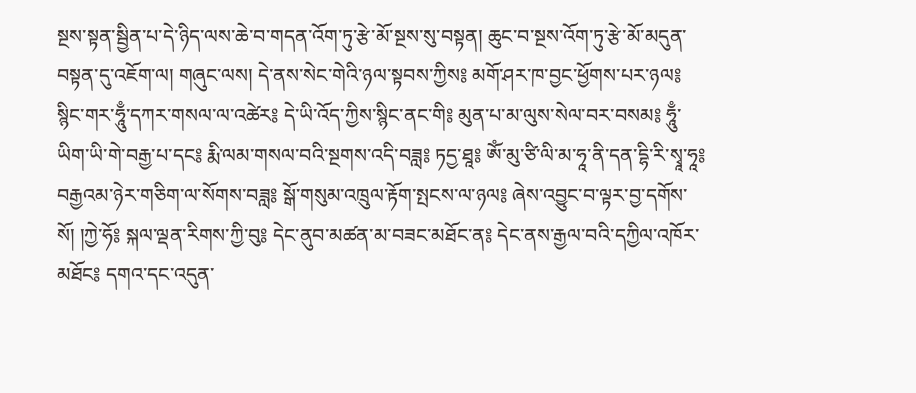སྔས་སྟན་སྦྱིན་པ་དེ་ཉིད་ལས་ཆེ་བ་གདན་འོག་ཏུ་རྩེ་མོ་སྔས་སུ་བསྟན། ཆུང་བ་སྔས་འོག་ཏུ་རྩེ་མོ་མདུན་བསྟན་དུ་འཇོག་ལ། གཞུང་ལས། དེ་ནས་སེང་གེའི་ཉལ་སྟབས་ཀྱིས༔ མགོ་ཤར་ཁ་བྱང་ཕྱོགས་པར་ཉལ༔ སྙིང་གར་ཧཱུྃ་དཀར་གསལ་ལ་འཚེར༔ དེ་ཡི་འོད་ཀྱིས་སྙིང་ནང་གི༔ མུན་པ་མ་ལུས་སེལ་བར་བསམ༔ ཧཱུྃ་ཡིག་ཡི་གེ་བརྒྱ་པ་དང༔ རྨི་ལམ་གསལ་བའི་སྔགས་འདི་བཟླ༔ ཏདྱ་ཐཱ༔ ཨོཾ་མུ་ཙི་ལི་མ་ཧཱ་ནི་དན་དྷི་རི་སྭཱ་ཧཱ༔ བརྒྱའམ་ཉེར་གཅིག་ལ་སོགས་བཟླ༔ སྒོ་གསུམ་འཁྲུལ་རྟོག་སྤངས་ལ་ཉལ༔ ཞེས་འབྱུང་བ་ལྟར་བྱ་དགོས་སོ། །ཀྱེ་ཧོ༔ སྐལ་ལྡན་རིགས་ཀྱི་བུ༔ དེང་ནུབ་མཚན་མ་བཟང་མཐོང་ན༔ དེང་ནས་རྒྱལ་བའི་དཀྱིལ་འཁོར་མཐོང༔ དགའ་དང་འདུན་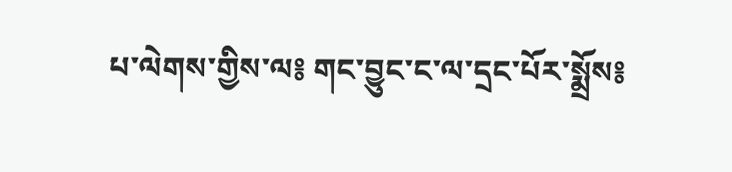པ་ལེགས་གྱིས་ལ༔ གང་བྱུང་ང་ལ་དྲང་པོར་སྨྲོས༔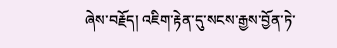ཞེས་བརྗོད། འཇིག་རྟེན་དུ་སངས་རྒྱས་བྱོན་ཏེ་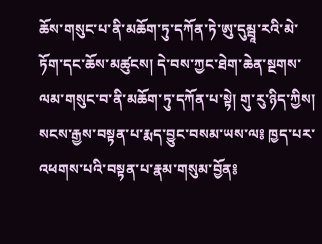ཆོས་གསུང་པ་ནི་མཆོག་ཏུ་དཀོན་ཏེ་ཨུ་དུམྦཱ་རའི་མེ་ཏོག་དང་ཆོས་མཚུངས། དེ་བས་ཀྱང་ཐེག་ཆེན་སྔགས་ལམ་གསུང་བ་ནི་མཆོག་ཏུ་དཀོན་པ་སྟེ། གུ་རུ་ཉིད་ཀྱིས། སངས་རྒྱས་བསྟན་པ་རྨད་བྱུང་བསམ་ཡས་ལ༔ ཁྱད་པར་འཕགས་པའི་བསྟན་པ་རྣམ་གསུམ་བྱོན༔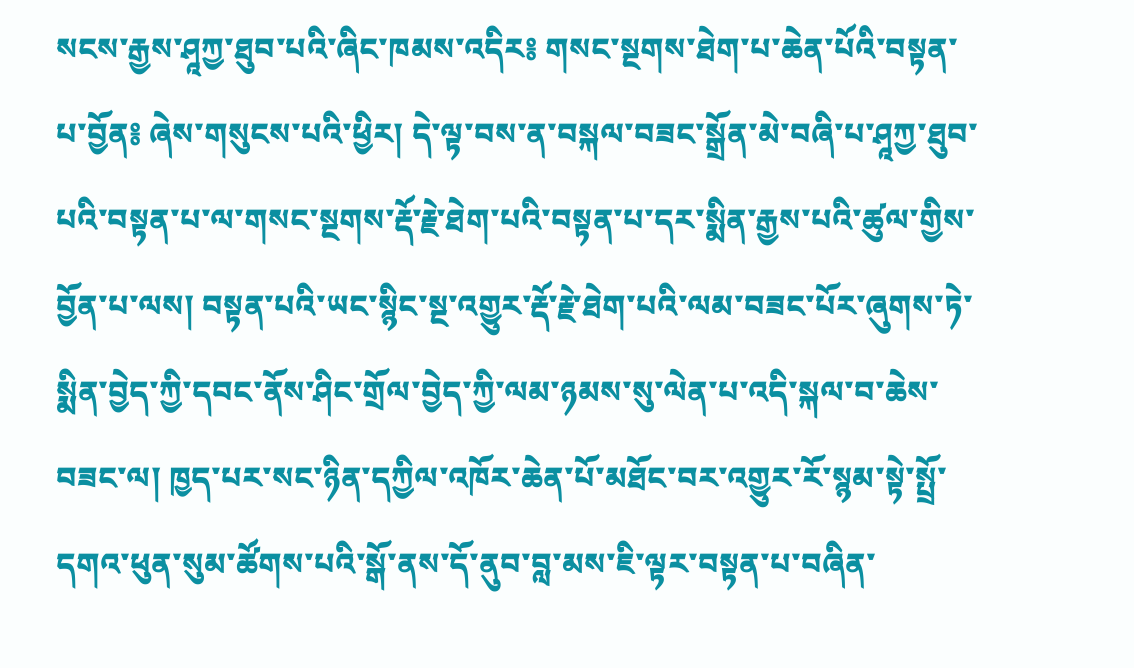སངས་རྒྱས་ཤཱཀྱ་ཐུབ་པའི་ཞིང་ཁམས་འདིར༔ གསང་སྔགས་ཐེག་པ་ཆེན་པོའི་བསྟན་པ་བྱོན༔ ཞེས་གསུངས་པའི་ཕྱིར། དེ་ལྟ་བས་ན་བསྐལ་བཟང་སྒྲོན་མེ་བཞི་པ་ཤཱཀྱ་ཐུབ་པའི་བསྟན་པ་ལ་གསང་སྔགས་རྡོ་རྗེ་ཐེག་པའི་བསྟན་པ་དར་སྨིན་རྒྱས་པའི་ཚུལ་གྱིས་བྱོན་པ་ལས། བསྟན་པའི་ཡང་སྙིང་སྔ་འགྱུར་རྡོ་རྗེ་ཐེག་པའི་ལམ་བཟང་པོར་ཞུགས་ཏེ་སྨིན་བྱེད་ཀྱི་དབང་ནོས་ཤིང་གྲོལ་བྱེད་ཀྱི་ལམ་ཉམས་སུ་ལེན་པ་འདི་སྐལ་བ་ཆེས་བཟང་ལ། ཁྱད་པར་སང་ཉིན་དཀྱིལ་འཁོར་ཆེན་པོ་མཐོང་བར་འགྱུར་རོ་སྙམ་སྟེ་སྤྲོ་དགའ་ཕུན་སུམ་ཚོགས་པའི་སྒོ་ནས་དོ་ནུབ་བླ་མས་ཇི་ལྟར་བསྟན་པ་བཞིན་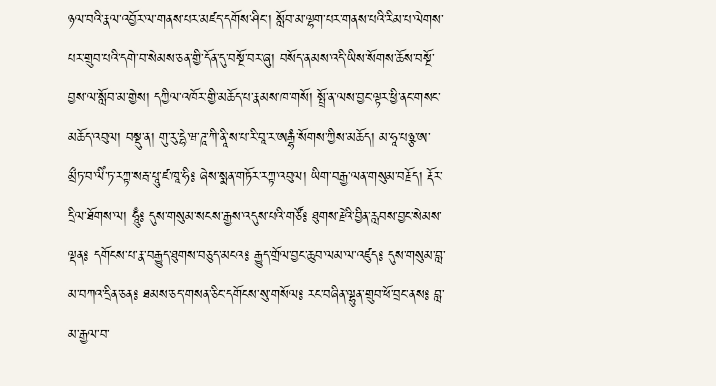ཉལ་བའི་རྣལ་འབྱོར་ལ་གནས་པར་མཛད་དགོས་ཤིང་། སློབ་མ་ལྷག་པར་གནས་པའི་རིམ་པ་ལེགས་པར་གྲུབ་པའི་དགེ་བ་སེམས་ཅན་གྱི་དོན་དུ་བསྔོ་བར་ཞུ། བསོད་ནམས་འདི་ཡིས་སོགས་ཆོས་བསྔོ་བྱས་ལ་སློབ་མ་གྱེས། དཀྱིལ་འཁོར་གྱི་མཆོད་པ་རྣམས་ཁ་གསོ། སྤྲོ་ན་ལས་བྱང་ལྟར་ཕྱི་ནང་གསང་མཆོད་འབུལ། བསྡུ་ན། གུ་རུ་དྷེ་ཝ་ཌཱ་ཀི་ནཱི་ས་པ་རི་བཱ་ར་ཨརྒྷཾ་སོགས་ཀྱིས་མཆོད། མ་ཧཱ་པཉྩ་ཨ་མྲྀཏ་བ་ལིཾ་ཏ་རཀྟ་སརྦ་པཱུ་ཛ་ཁཱ་ཧི༔ ཞེས་སྨན་གཏོར་རཀྟ་འབུལ། ཡིག་བརྒྱ་ལན་གསུམ་བརྗོད། རྡོར་དྲིལ་ཐོགས་ལ། ཧཱུྃ༔ དུས་གསུམ་སངས་རྒྱས་འདུས་པའི་གཙོ༔ ཐུགས་རྗེའི་བྱིན་རླབས་བྱང་སེམས་ལྡན༔ དགོངས་པ་རྣ་བརྒྱུད་ཐུགས་བཅུད་མངའ༔ རྒྱུད་གྲོལ་བྱང་ཆུབ་ལམ་ལ་འཛུད༔ དུས་གསུམ་བླ་མ་བཀའ་དྲིན་ཅན༔ ཐམས་ཅད་གསན་ཅིང་དགོངས་སུ་གསོལ༔ རང་བཞིན་ལྷུན་གྲུབ་ཕོ་བྲང་ནས༔ བླ་མ་རྒྱལ་བ་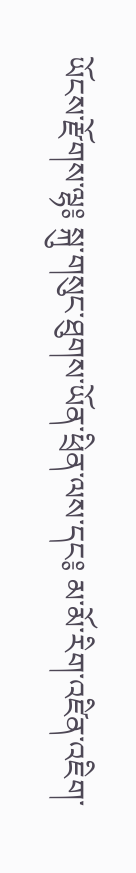ཡོངས་རྫོགས་ལྷ༔ སྐུ་གསུང་ཐུགས་ཡོན་ཕྲིན་ལས་དང༔ མ་མོ་རིག་འཛིན་འཇིག་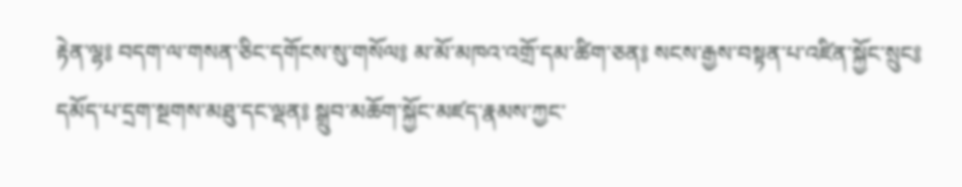རྟེན་ལྷ༔ བདག་ལ་གསན་ཅིང་དགོངས་སུ་གསོལ༔ མ་མོ་མཁའ་འགྲོ་དམ་ཚིག་ཅན༔ སངས་རྒྱས་བསྟན་པ་འཛིན་སྐྱོང་སྲུང༔ དམོད་པ་དྲག་སྔགས་མཐུ་དང་ལྡན༔ སྒྲུབ་མཆོག་སྐྱོང་མཛད་རྣམས་ཀྱང་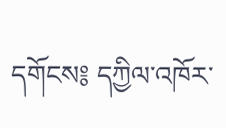དགོངས༔ དཀྱིལ་འཁོར་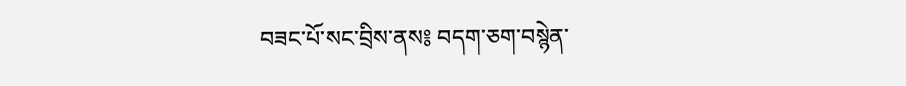བཟང་པོ་སང་བྲིས་ནས༔ བདག་ཅག་བསྙེན་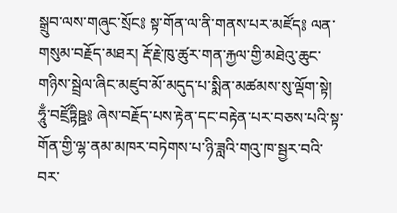སྒྲུབ་ལས་གཞུང་སྲོང༔ སྟ་གོན་ལ་ནི་གནས་པར་མཛོད༔ ལན་གསུམ་བརྗོད་མཐར། རྡོ་རྗེ་ཁུ་ཚུར་གན་རྐྱལ་གྱི་མཐེའུ་ཆུང་གཉིས་སྦྲེལ་ཞིང་མཛུབ་མོ་མདུད་པ་སྨིན་མཚམས་སུ་ལྡོག་སྟེ། ཧཱུྃ་བཛྲོཏྟིཥྛ༔ ཞེས་བརྗོད་པས་རྟེན་དང་བརྟེན་པར་བཅས་པའི་སྟ་གོན་གྱི་ལྷ་ནམ་མཁར་བཏེགས་པ་ཉི་ཟླའི་གའུ་ཁ་སྦྱར་བའི་བར་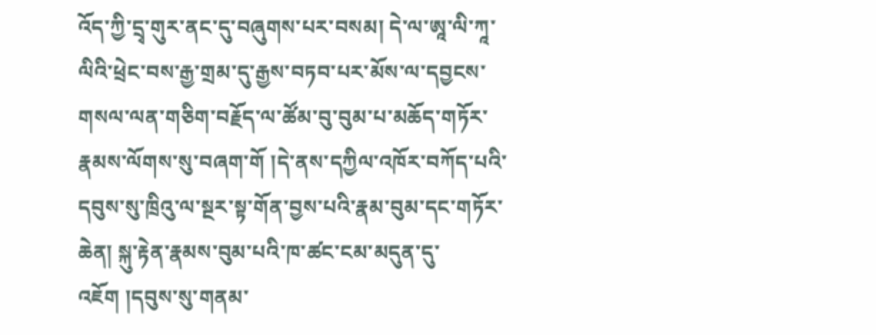འོད་ཀྱི་དྲྭ་གུར་ནང་དུ་བཞུགས་པར་བསམ། དེ་ལ་ཨཱ་ལི་ཀཱ་ལིའི་ཕྲེང་བས་རྒྱ་གྲམ་དུ་རྒྱས་བཏབ་པར་མོས་ལ་དབྱངས་གསལ་ལན་གཅིག་བརྗོད་ལ་ཚོམ་བུ་བུམ་པ་མཆོད་གཏོར་རྣམས་ལོགས་སུ་བཞག་གོ །དེ་ནས་དཀྱིལ་འཁོར་བཀོད་པའི་དབུས་སུ་ཁྲིའུ་ལ་སྔར་སྟ་གོན་བྱས་པའི་རྣམ་བུམ་དང་གཏོར་ཆེན། སྐུ་རྟེན་རྣམས་བུམ་པའི་ཁ་ཚང་ངམ་མདུན་དུ་འཇོག །དབུས་སུ་གནམ་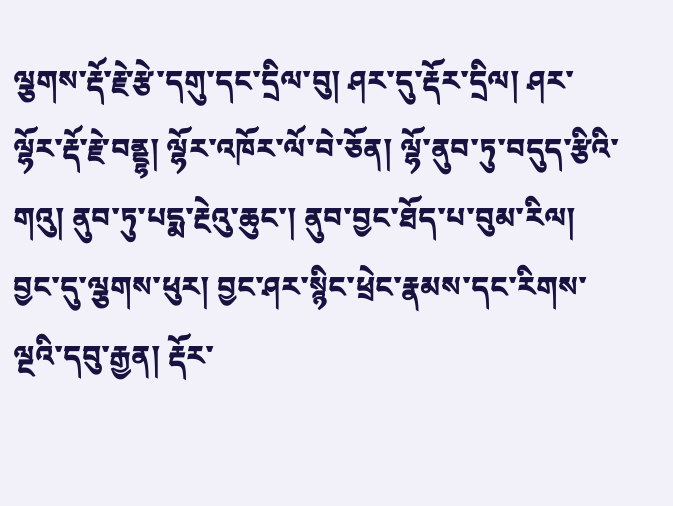ལྕགས་རྡོ་རྗེ་རྩེ་དགུ་དང་དྲིལ་བུ། ཤར་དུ་རྡོར་དྲིལ། ཤར་ལྷོར་རྡོ་རྗེ་བནྡྷ། ལྷོར་འཁོར་ལོ་བེ་ཅོན། ལྷོ་ནུབ་ཏུ་བདུད་རྩིའི་གའུ། ནུབ་ཏུ་པདྨ་རྔེའུ་ཆུང་། ནུབ་བྱང་ཐོད་པ་བུམ་རིལ། བྱང་དུ་ལྕགས་ཕུར། བྱང་ཤར་སྙིང་ཕྲེང་རྣམས་དང་རིགས་ལྔའི་དབུ་རྒྱན། རྡོར་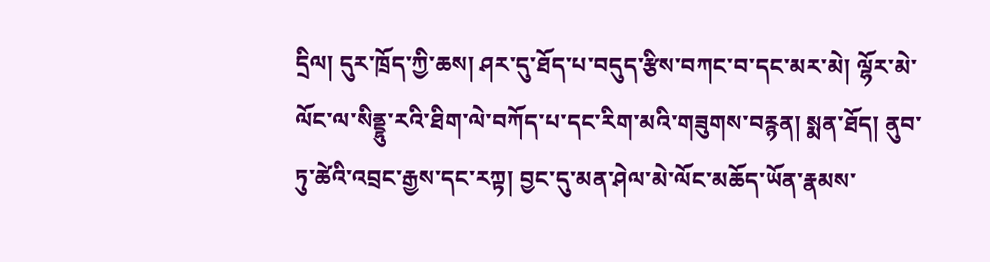དྲིལ། དུར་ཁྲོད་ཀྱི་ཆས། ཤར་དུ་ཐོད་པ་བདུད་རྩིས་བཀང་བ་དང་མར་མེ། ལྷོར་མེ་ལོང་ལ་སིནྡྷུ་རའི་ཐིག་ལེ་བཀོད་པ་དང་རིག་མའི་གཟུགས་བརྙན། སྨན་ཐོད། ནུབ་ཏུ་ཚེའི་འབྲང་རྒྱས་དང་རཀྟ། བྱང་དུ་མན་ཤེལ་མེ་ལོང་མཆོད་ཡོན་རྣམས་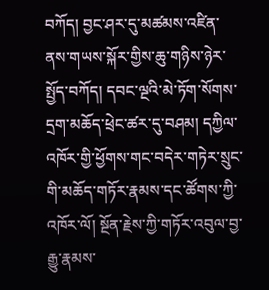བཀོད། བྱང་ཤར་དུ་མཚམས་འཛིན་ནས་གཡས་སྐོར་གྱིས་ཆུ་གཉིས་ཉེར་སྤྱོད་བཀོད། དབང་ལྔའི་མེ་ཏོག་སོགས་དྲག་མཆོད་ཕྲེང་ཚར་དུ་བཤམ། དཀྱིལ་འཁོར་གྱི་ཕྱོགས་གང་བདེར་གཏེར་སྲུང་གི་མཆོད་གཏོར་རྣམས་དང་ཚོགས་ཀྱི་འཁོར་ལོ། སྔོན་རྗེས་ཀྱི་གཏོར་འབུལ་བྱ་རྒྱུ་རྣམས་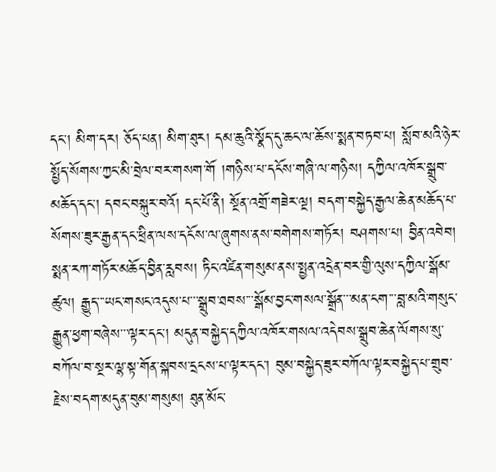དང་། མིག་དར། ཅོད་པན། མིག་ཐུར། དམ་ཆུའི་སྣོད་དུ་ཆང་ལ་ཆོས་སྨན་བཏབ་པ། སློབ་མའི་ཉེར་སྤྱོད་སོགས་ཀྱང་མི་བྲེལ་བར་གསག་གོ །གཉིས་པ་དངོས་གཞི་ལ་གཉིས། དཀྱིལ་འཁོར་སྒྲུབ་མཆོད་དང་། དབང་བསྐུར་བའོ། དང་པོ་ནི། སྔོན་འགྲོ་གཟེར་ལྔ། བདག་བསྐྱེད་རྒྱལ་ཆེན་མཆོད་པ་སོགས་ཟུར་རྒྱན་དང་ཕྲིན་ལས་དངོས་ལ་ཞུགས་ནས་བགེགས་གཏོར། བཤགས་པ། བྱིན་འབེབ། སྨན་རཀ་གཏོར་མཆོད་བྱིན་རླབས། ཏིང་འཛིན་གསུམ་ནས་སྤྱན་འདྲེན་བར་གྱི་ལུས་དཀྱིལ་སྒོམ་ཚུལ། རྒྱུད་་་ཡང་གསང་འདུས་པ་་་སྒྲུབ་ཐབས་་་སྒོམ་བྱང་གསལ་སྒྲོན་་་མན་ངག་་་བླ་མའི་གསུང་རྒྱུན་ཕྱག་བཞེས་་་ལྟར་དང་། མདུན་བསྐྱེད་དཀྱིལ་འཁོར་གསལ་འདེབས་སྒྲུབ་ཆེན་ལོགས་སུ་བཀོལ་བ་སྔར་ལྷ་སྟ་གོན་སྐབས་དྲངས་པ་ལྟར་དང་། བུམ་བསྐྱེད་ཟུར་བཀོལ་ལྟར་བསྐྱེད་པ་གྲུབ་རྗེས་བདག་མདུན་བུམ་གསུམ། ཐུན་མོང་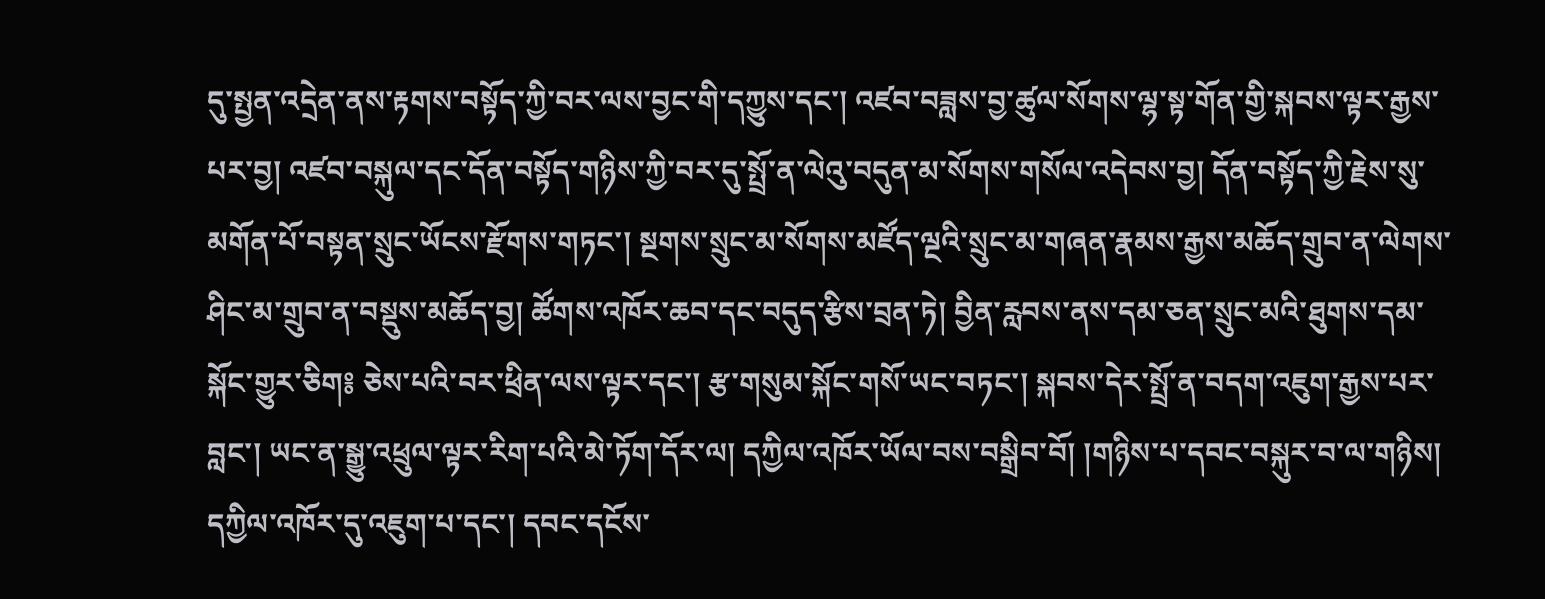དུ་སྤྱན་འདྲེན་ནས་རྟགས་བསྟོད་ཀྱི་བར་ལས་བྱང་གི་དཀྱུས་དང་། འཛབ་བཟླས་བྱ་ཚུལ་སོགས་ལྷ་སྟ་གོན་གྱི་སྐབས་ལྟར་རྒྱས་པར་བྱ། འཛབ་བསྐུལ་དང་དོན་བསྟོད་གཉིས་ཀྱི་བར་དུ་སྤྲོ་ན་ལེའུ་བདུན་མ་སོགས་གསོལ་འདེབས་བྱ། དོན་བསྟོད་ཀྱི་རྗེས་སུ་མགོན་པོ་བསྟན་སྲུང་ཡོངས་རྫོགས་གཏང་། སྔགས་སྲུང་མ་སོགས་མཛོད་ལྔའི་སྲུང་མ་གཞན་རྣམས་རྒྱས་མཆོད་གྲུབ་ན་ལེགས་ཤིང་མ་གྲུབ་ན་བསྡུས་མཆོད་བྱ། ཚོགས་འཁོར་ཆབ་དང་བདུད་རྩིས་བྲན་ཏེ། བྱིན་རླབས་ནས་དམ་ཅན་སྲུང་མའི་ཐུགས་དམ་སྐོང་གྱུར་ཅིག༔ ཅེས་པའི་བར་ཕྲིན་ལས་ལྟར་དང་། རྩ་གསུམ་སྐོང་གསོ་ཡང་བཏང་། སྐབས་དེར་སྤྲོ་ན་བདག་འཇུག་རྒྱས་པར་བླང་། ཡང་ན་སྒྱུ་འཕྲུལ་ལྟར་རིག་པའི་མེ་ཏོག་དོར་ལ། དཀྱིལ་འཁོར་ཡོལ་བས་བསྒྲིབ་བོ། །གཉིས་པ་དབང་བསྐུར་བ་ལ་གཉིས། དཀྱིལ་འཁོར་དུ་འཇུག་པ་དང་། དབང་དངོས་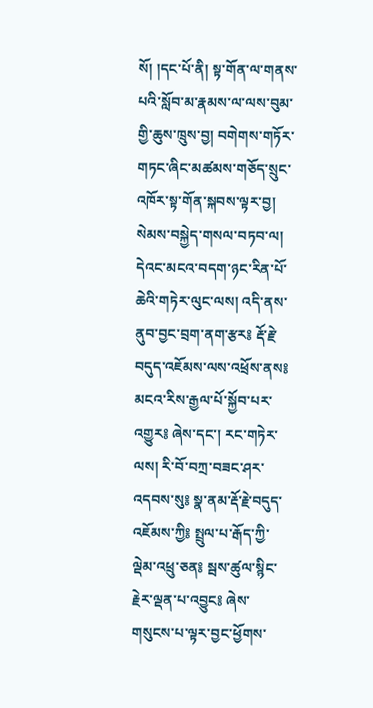སོ། །དང་པོ་ནི། སྟ་གོན་ལ་གནས་པའི་སློབ་མ་རྣམས་ལ་ལས་བུམ་གྱི་ཆུས་ཁྲུས་བྱ། བགེགས་གཏོར་གཏང་ཞིང་མཚམས་གཅོད་སྲུང་འཁོར་སྟ་གོན་སྐབས་ལྟར་བྱ། སེམས་བསྐྱེད་གསལ་བཏབ་ལ། དེའང་མངའ་བདག་ཉང་རིན་པོ་ཆེའི་གཏེར་ལུང་ལས། འདི་ནས་ནུབ་བྱང་བྲག་ནག་རྩར༔ རྡོ་རྗེ་བདུད་འཇོམས་ལས་འཕྲོས་ནས༔ མངའ་རིས་རྒྱལ་པོ་སྐྱོབ་པར་འགྱུར༔ ཞེས་དང་། རང་གཏེར་ལས། རི་བོ་བཀྲ་བཟང་ཤར་འདབས་སུ༔ སྣ་ནམ་རྡོ་རྗེ་བདུད་འཇོམས་ཀྱི༔ སྤྲུལ་པ་རྒོད་ཀྱི་ལྡེམ་འཕྲུ་ཅན༔ སྦས་ཚུལ་སྙིང་རྗེར་ལྡན་པ་འབྱུང༔ ཞེས་གསུངས་པ་ལྟར་བྱང་ཕྱོགས་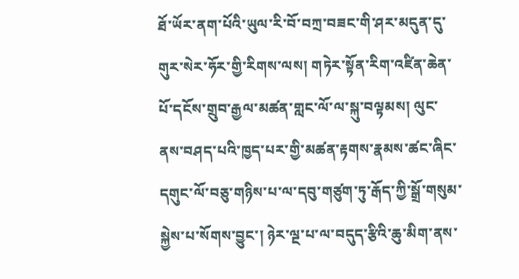ཐོ་ཡོར་ནག་པོའི་ཡུལ་རི་བོ་བཀྲ་བཟང་གི་ཤར་མདུན་དུ་གུར་སེར་ཧོར་གྱི་རིགས་ལས། གཏེར་སྟོན་རིག་འཛིན་ཆེན་པོ་དངོས་གྲུབ་རྒྱལ་མཚན་གླང་ལོ་ལ་སྐུ་བལྟམས། ལུང་ནས་བཤད་པའི་ཁྱད་པར་གྱི་མཚན་རྟགས་རྣམས་ཚང་ཞིང་དགུང་ལོ་བཅུ་གཉིས་པ་ལ་དབུ་གཙུག་ཏུ་རྒོད་ཀྱི་སྒྲོ་གསུམ་སྐྱེས་པ་སོགས་བྱུང་། ཉེར་ལྔ་པ་ལ་བདུད་རྩིའི་ཆུ་མིག་ནས་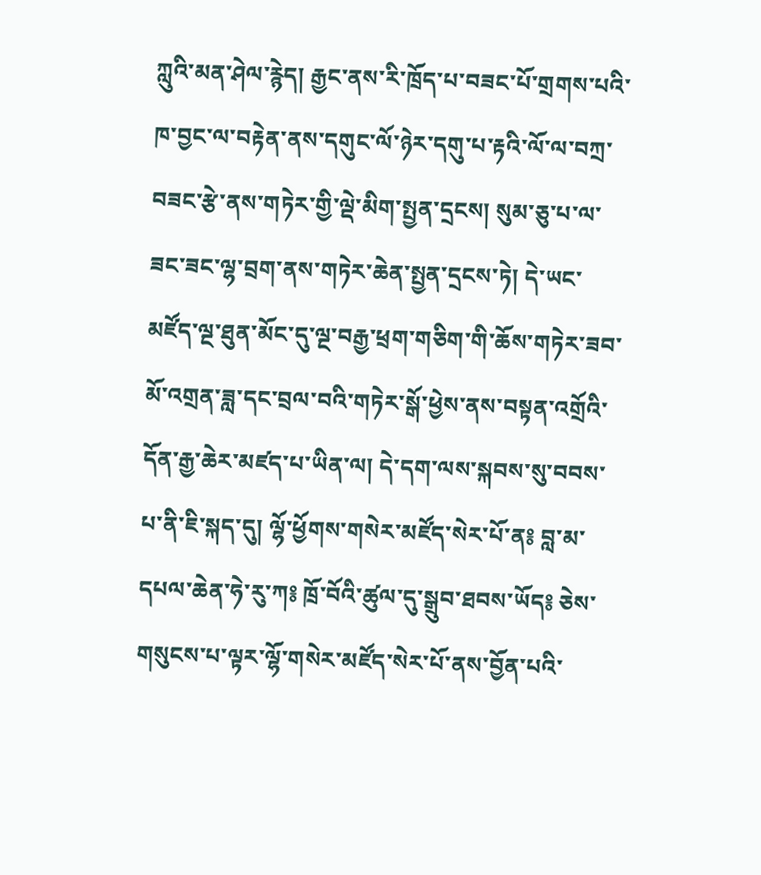ཀླུའི་མན་ཤེལ་རྙེད། རྒྱང་ནས་རི་ཁྲོད་པ་བཟང་པོ་གྲགས་པའི་ཁ་བྱང་ལ་བརྟེན་ནས་དགུང་ལོ་ཉེར་དགུ་པ་རྟའི་ལོ་ལ་བཀྲ་བཟང་རྩེ་ནས་གཏེར་གྱི་ལྡེ་མིག་སྤྱན་དྲངས། སུམ་ཅུ་པ་ལ་ཟང་ཟང་ལྷ་བྲག་ནས་གཏེར་ཆེན་སྤྱན་དྲངས་ཏེ། དེ་ཡང་མཛོད་ལྔ་ཐུན་མོང་དུ་ལྔ་བརྒྱ་ཕྲག་གཅིག་གི་ཆོས་གཏེར་ཟབ་མོ་འགྲན་ཟླ་དང་བྲལ་བའི་གཏེར་སྒོ་ཕྱེས་ནས་བསྟན་འགྲོའི་དོན་རྒྱ་ཆེར་མཛད་པ་ཡིན་ལ། དེ་དག་ལས་སྐབས་སུ་བབས་པ་ནི་ཇི་སྐད་དུ། ལྷོ་ཕྱོགས་གསེར་མཛོད་སེར་པོ་ན༔ བླ་མ་དཔལ་ཆེན་ཧེ་རུ་ཀ༔ ཁྲོ་བོའི་ཚུལ་དུ་སྒྲུབ་ཐབས་ཡོད༔ ཅེས་གསུངས་པ་ལྟར་ལྷོ་གསེར་མཛོད་སེར་པོ་ནས་བྱོན་པའི་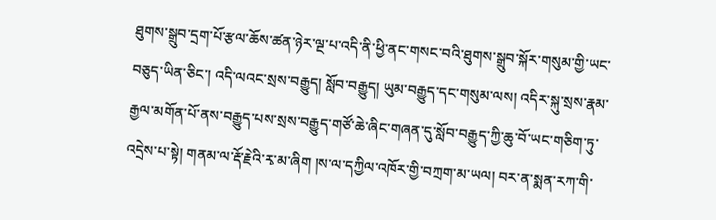ཐུགས་སྒྲུབ་དྲག་པོ་རྩལ་ཆོས་ཚན་ཉེར་ལྔ་པ་འདི་ནི་ཕྱི་ནང་གསང་བའི་ཐུགས་སྒྲུབ་སྐོར་གསུམ་གྱི་ཡང་བཅུད་ཡིན་ཅིང་། འདི་ལའང་སྲས་བརྒྱུད། སློབ་བརྒྱུད། ཡུམ་བརྒྱུད་དང་གསུམ་ལས། འདིར་སྐུ་སྲས་རྣམ་རྒྱལ་མགོན་པོ་ནས་བརྒྱུད་པས་སྲས་བརྒྱུད་གཙོ་ཆེ་ཞིང་གཞན་དུ་སློབ་བརྒྱུད་ཀྱི་ཆུ་བོ་ཡང་གཅིག་ཏུ་འདྲེས་པ་སྟེ། གནམ་ལ་རྡོ་རྗེའི་རྭ་མ་ཞིག །ས་ལ་དཀྱིལ་འཁོར་གྱི་བཀྲག་མ་ཡལ། བར་ན་སྨན་རཀ་གི་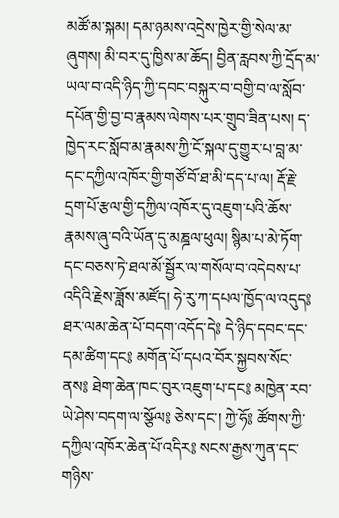མཚོ་མ་སྐམ། དམ་ཉམས་འདྲེས་ཁྱེར་གྱི་སེལ་མ་ཞུགས། མི་བར་དུ་ཁྱིས་མ་ཆོད། བྱིན་རླབས་ཀྱི་དྲོད་མ་ཡལ་བ་འདི་ཉིད་ཀྱི་དབང་བསྐུར་བ་བགྱི་བ་ལ་སློབ་དཔོན་གྱི་བྱ་བ་རྣམས་ལེགས་པར་གྲུབ་ཟིན་པས། ད་ཁྱེད་རང་སློབ་མ་རྣམས་ཀྱི་ངོ་སྐལ་དུ་གྱུར་པ་བླ་མ་དང་དཀྱིལ་འཁོར་གྱི་གཙོ་བོ་ཐ་མི་དད་པ་ལ། རྡོ་རྗེ་དྲག་པོ་རྩལ་གྱི་དཀྱིལ་འཁོར་དུ་འཇུག་པའི་ཆོས་རྣམས་ཞུ་བའི་ཡོན་དུ་མཎྜལ་ཕུལ། སྙིམ་པ་མེ་ཏོག་དང་བཅས་ཏེ་ཐལ་མོ་སྦྱོར་ལ་གསོལ་བ་འདེབས་པ་འདིའི་རྗེས་ཟློས་མཛོད། ཧེ་རུ་ཀ་དཔལ་ཁྱོད་ལ་འདུད༔ ཐར་ལམ་ཆེན་པོ་བདག་འདོད་དེ༔ དེ་ཉིད་དབང་དང་དམ་ཚིག་དང༔ མགོན་པོ་དཔའ་བོར་སྐྱབས་སོང་ནས༔ ཐེག་ཆེན་ཁང་བུར་འཇུག་པ་དང༔ མཁྱེན་རབ་ཡེ་ཤེས་བདག་ལ་སྩོལ༔ ཅེས་དང་། ཀྱེ་ཧོ༔ ཚོགས་ཀྱི་དཀྱིལ་འཁོར་ཆེན་པོ་འདིར༔ སངས་རྒྱས་ཀུན་དང་གཉིས་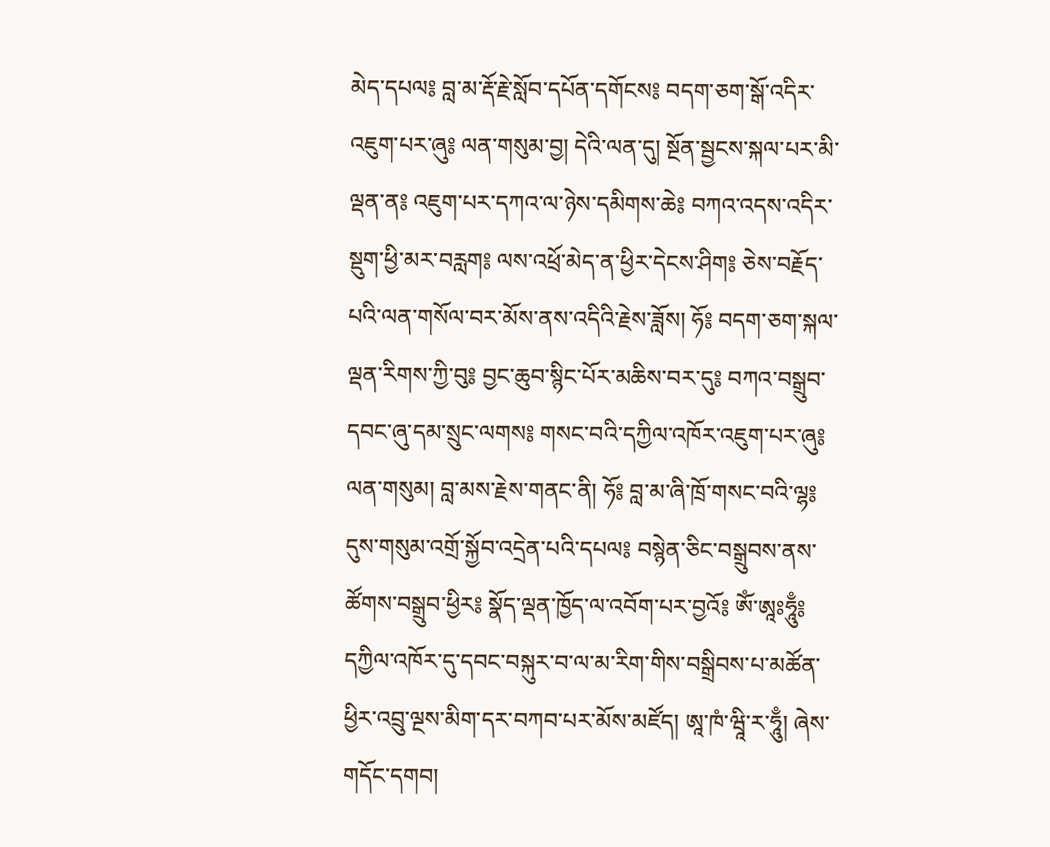མེད་དཔལ༔ བླ་མ་རྡོ་རྗེ་སློབ་དཔོན་དགོངས༔ བདག་ཅག་སྒོ་འདིར་འཇུག་པར་ཞུ༔ ལན་གསུམ་བྱ། དེའི་ལན་དུ། སྔོན་སྦྱངས་སྐལ་པར་མི་ལྡན་ན༔ འཇུག་པར་དཀའ་ལ་ཉེས་དམིགས་ཆེ༔ བཀའ་འདས་འདིར་སྡུག་ཕྱི་མར་བརླག༔ ལས་འཕྲོ་མེད་ན་ཕྱིར་དེངས་ཤིག༔ ཅེས་བརྗོད་པའི་ལན་གསོལ་བར་མོས་ནས་འདིའི་རྗེས་ཟློས། ཧོ༔ བདག་ཅག་སྐལ་ལྡན་རིགས་ཀྱི་བུ༔ བྱང་ཆུབ་སྙིང་པོར་མཆིས་བར་དུ༔ བཀའ་བསྒྲུབ་དབང་ཞུ་དམ་སྲུང་ལགས༔ གསང་བའི་དཀྱིལ་འཁོར་འཇུག་པར་ཞུ༔ ལན་གསུམ། བླ་མས་རྗེས་གནང་ནི། ཧོ༔ བླ་མ་ཞི་ཁྲོ་གསང་བའི་ལྷ༔ དུས་གསུམ་འགྲོ་སྐྱོབ་འདྲེན་པའི་དཔལ༔ བསྙེན་ཅིང་བསྒྲུབས་ནས་ཚོགས་བསྒྲུབ་ཕྱིར༔ སྣོད་ལྡན་ཁྱོད་ལ་འབོག་པར་བྱའོ༔ ཨོཾ་ཨཱཿཧཱུྃ༔ དཀྱིལ་འཁོར་དུ་དབང་བསྐུར་བ་ལ་མ་རིག་གིས་བསྒྲིབས་པ་མཚོན་ཕྱིར་འབྲུ་ལྔས་མིག་དར་བཀབ་པར་མོས་མཛོད། ཨཱ་ཁཾ་ཝཱི་ར་ཧཱུྃ། ཞེས་གདོང་དགབ།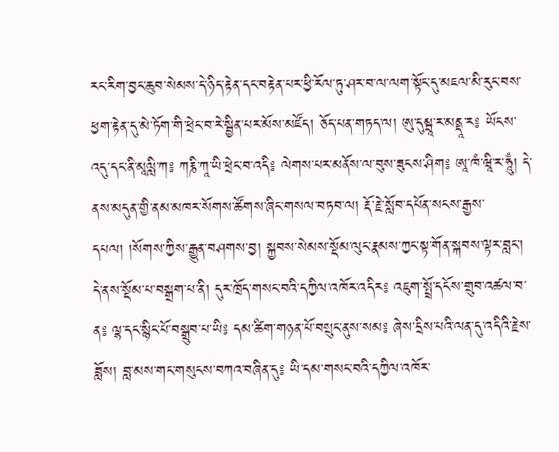རང་རིག་བྱང་ཆུབ་སེམས་དེ་ཉིད་རྟེན་དང་བརྟེན་པར་ཕྱི་རོལ་ཏུ་ཤར་བ་ལ་ལག་སྟོང་དུ་མཇལ་མི་རུང་བས་ཕྱག་རྟེན་དུ་མེ་ཏོག་གི་ཕྲེང་བ་རེ་སྦྱིན་པར་མོས་མཛོད། ཅོད་པན་གཏད་ལ། ཨུ་དུམྦཱ་ར་མནྡཱ་ར༔ ཡོངས་འདུ་དང་ནི་མཱལླི་ཀ༔ ཀརྞི་ཀཱ་ཡི་ཕྲེང་བ་འདི༔ ལེགས་པར་མནོས་ལ་བུས་ཟུངས་ཤིག༔ ཨཱ་ཁཾ་ཝཱི་ར་ཧཱུྃ། དེ་ནས་མདུན་གྱི་ནམ་མཁར་སོགས་ཚོགས་ཞིང་གསལ་བཏབ་ལ། རྡོ་རྗེ་སློབ་དཔོན་སངས་རྒྱས་དཔལ། །སོགས་ཀྱིས་རྒྱུན་བཤགས་བྱ། སྐྱབས་སེམས་སྡོམ་ལུང་རྣམས་ཀྱང་སྟ་གོན་སྐབས་ལྟར་བླང་། དེ་ནས་སྡོམ་པ་བསྒྲག་པ་ནི། དུར་ཁྲོད་གསང་བའི་དཀྱིལ་འཁོར་འདིར༔ འཇུག་སྤྲོ་དངོས་གྲུབ་འཚལ་བ་ན༔ ལྷ་དང་སྙིང་པོ་བསྒྲུབ་པ་ཡི༔ དམ་ཚིག་གཉན་པོ་བསྲུང་ནུས་སམ༔ ཞེས་དྲིས་པའི་ལན་དུ་འདིའི་རྗེས་ཟློས། བླ་མས་གང་གསུངས་བཀའ་བཞིན་དུ༔ ཡི་དམ་གསང་བའི་དཀྱིལ་འཁོར་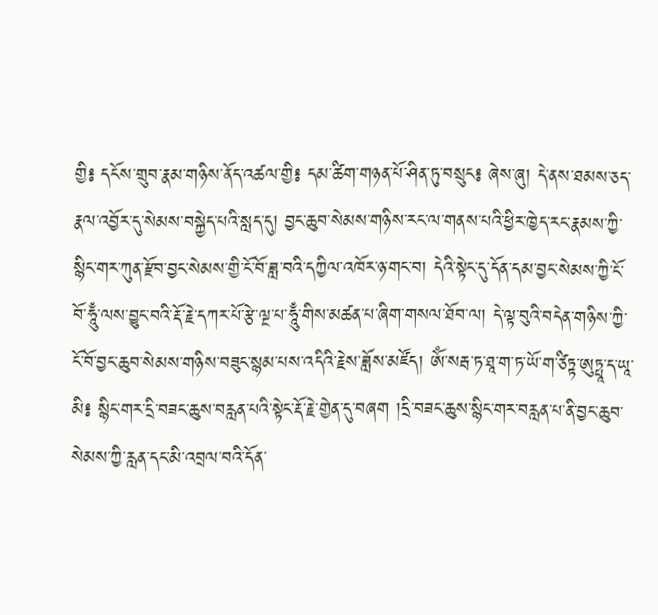གྱི༔ དངོས་གྲུབ་རྣམ་གཉིས་ནོད་འཚལ་གྱི༔ དམ་ཚིག་གཉན་པོ་ཤིན་ཏུ་བསྲུང༔ ཞེས་ཞུ། དེ་ནས་ཐམས་ཅད་རྣལ་འབྱོར་དུ་སེམས་བསྐྱེད་པའི་སླད་དུ། བྱང་ཆུབ་སེམས་གཉིས་རང་ལ་གནས་པའི་ཕྱིར་ཁྱེད་རང་རྣམས་ཀྱི་སྙིང་གར་ཀུན་རྫོབ་བྱང་སེམས་གྱི་ངོ་བོ་ཟླ་བའི་དཀྱིལ་འཁོར་ཉ་གང་བ། དེའི་སྟེང་དུ་དོན་དམ་བྱང་སེམས་ཀྱི་ངོ་བོ་ཧཱུྃ་ལས་བྱུང་བའི་རྡོ་རྗེ་དཀར་པོ་རྩེ་ལྔ་པ་ཧཱུྃ་གིས་མཚན་པ་ཞིག་གསལ་ཐོབ་ལ། དེ་ལྟ་བུའི་བདེན་གཉིས་ཀྱི་ངོ་བོ་བྱང་ཆུབ་སེམས་གཉིས་བཟུང་སྙམ་པས་འདིའི་རྗེས་ཟློས་མཛོད། ཨོཾ་སརྦ་ཏ་ཐཱ་ག་ཏ་ཡོ་ག་ཙིཏྟ་ཨུཏྤཱ་ད་ཡཱ་མི༔ སྙིང་གར་དྲི་བཟང་ཆུས་བརླན་པའི་སྟེང་རྡོ་རྗེ་གྱེན་དུ་བཞག །དྲི་བཟང་ཆུས་སྙིང་གར་བརླན་པ་ནི་བྱང་ཆུབ་སེམས་ཀྱི་རླན་དང་མི་འབྲལ་བའི་དོན་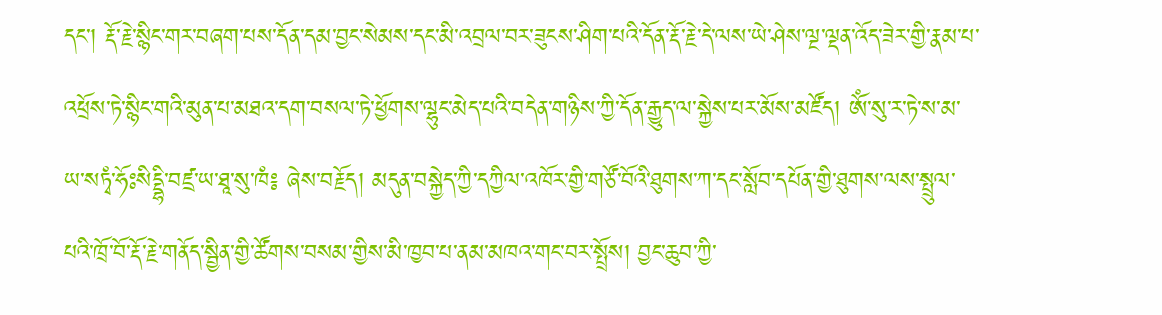དང་། རྡོ་རྗེ་སྙིང་གར་བཞག་པས་དོན་དམ་བྱང་སེམས་དང་མི་འབྲལ་བར་ཟུངས་ཤིག་པའི་དོན་རྡོ་རྗེ་དེ་ལས་ཡེ་ཤེས་ལྔ་ལྡན་འོད་ཟེར་གྱི་རྣམ་པ་འཕྲོས་ཏེ་སྙིང་གའི་མུན་པ་མཐའ་དག་བསལ་ཏེ་ཕྱོགས་ལྷུང་མེད་པའི་བདེན་གཉིས་ཀྱི་དོན་རྒྱུད་ལ་སྐྱེས་པར་མོས་མཛོད། ཨོཾ་སུ་ར་ཏེ་ས་མ་ཡ་སཏྭཾ་ཧོཿསིདྡྷི་བཛྲ་ཡ་ཐཱ་སུ་ཁཾ༔ ཞེས་བརྗོད། མདུན་བསྐྱེད་ཀྱི་དཀྱིལ་འཁོར་གྱི་གཙོ་བོའི་ཐུགས་ཀ་དང་སློབ་དཔོན་གྱི་ཐུགས་ལས་སྤྲུལ་པའི་ཁྲོ་བོ་རྡོ་རྗེ་གནོད་སྦྱིན་གྱི་ཚོགས་བསམ་གྱིས་མི་ཁྱབ་པ་ནམ་མཁའ་གང་བར་སྤྲོས། བྱང་ཆུབ་ཀྱི་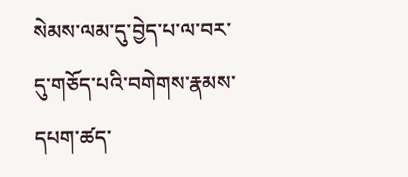སེམས་ལམ་དུ་བྱེད་པ་ལ་བར་དུ་གཅོད་པའི་བགེགས་རྣམས་དཔག་ཚད་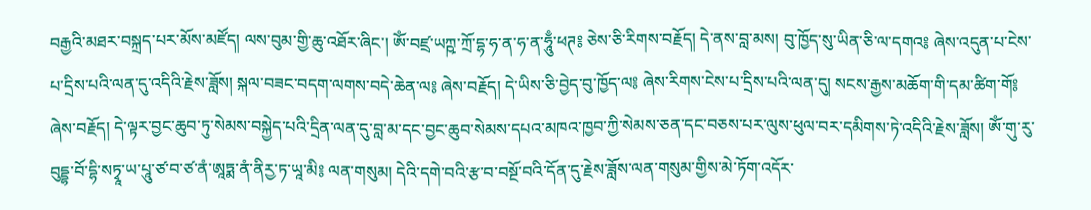བརྒྱའི་མཐར་བསྐྲད་པར་མོས་མཛོད། ལས་བུམ་གྱི་ཆུ་འཐོར་ཞིང་། ཨོཾ་བཛྲ་ཡཀྵ་ཀྲོ་དྷ་ཧ་ན་ཧ་ན་ཧཱུྃ་ཕཊ༔ ཅེས་ཅི་རིགས་བརྗོད། དེ་ནས་བླ་མས། བུ་ཁྱོད་སུ་ཡིན་ཅི་ལ་དགའ༔ ཞེས་འདུན་པ་ངེས་པ་དྲིས་པའི་ལན་དུ་འདིའི་རྗེས་ཟློས། སྐལ་བཟང་བདག་ལགས་བདེ་ཆེན་ལ༔ ཞེས་བརྗོད། དེ་ཡིས་ཅི་བྱེད་བུ་ཁྱོད་ལ༔ ཞེས་རིགས་ངེས་པ་དྲིས་པའི་ལན་དུ། སངས་རྒྱས་མཆོག་གི་དམ་ཚིག་གོ༔ ཞེས་བརྗོད། དེ་ལྟར་བྱང་ཆུབ་ཏུ་སེམས་བསྐྱེད་པའི་དྲིན་ལན་དུ་བླ་མ་དང་བྱང་ཆུབ་སེམས་དཔའ་མཁའ་ཁྱབ་ཀྱི་སེམས་ཅན་དང་བཅས་པར་ལུས་ཕུལ་བར་དམིགས་ཏེ་འདིའི་རྗེས་ཟློས། ཨོཾ་གུ་རུ་བུདྡྷ་བོ་དྷི་སཏྭཱ་ཡ་པཱུ་ཙ་བ་ཙ་ནཾ་ཨཱཏྨ་ནཾ་ནིརྱ་ཏ་ཡཱ་མི༔ ལན་གསུམ། དེའི་དགེ་བའི་རྩ་བ་བསྔོ་བའི་དོན་དུ་རྗེས་ཟློས་ལན་གསུམ་གྱིས་མེ་ཏོག་འདོར་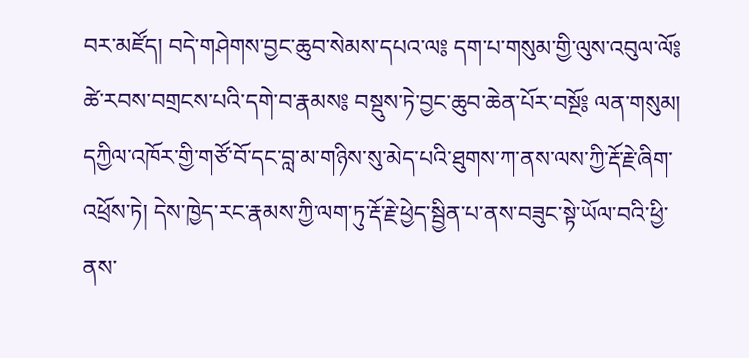བར་མཛོད། བདེ་གཤེགས་བྱང་ཆུབ་སེམས་དཔའ་ལ༔ དག་པ་གསུམ་གྱི་ལུས་འབུལ་ལོ༔ ཚེ་རབས་བགྲངས་པའི་དགེ་བ་རྣམས༔ བསྡུས་ཏེ་བྱང་ཆུབ་ཆེན་པོར་བསྔོ༔ ལན་གསུམ། དཀྱིལ་འཁོར་གྱི་གཙོ་བོ་དང་བླ་མ་གཉིས་སུ་མེད་པའི་ཐུགས་ཀ་ནས་ལས་ཀྱི་རྡོ་རྗེ་ཞིག་འཕྲོས་ཏེ། དེས་ཁྱེད་རང་རྣམས་ཀྱི་ལག་ཏུ་རྡོ་རྗེ་ཕྱེད་སྦྱིན་པ་ནས་བཟུང་སྟེ་ཡོལ་བའི་ཕྱི་ནས་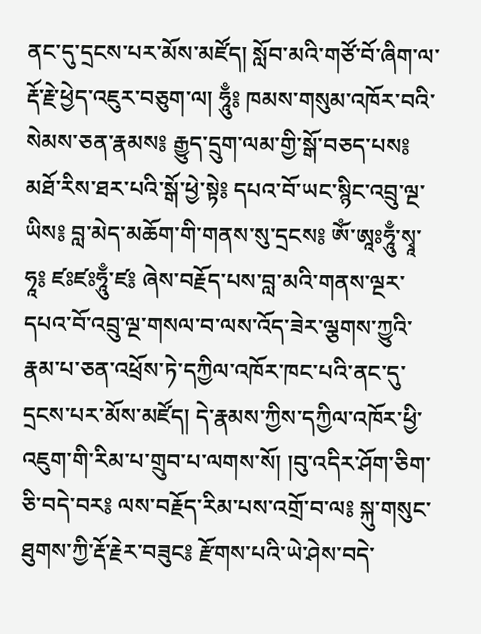ནང་དུ་དྲངས་པར་མོས་མཛོད། སློབ་མའི་གཙོ་བོ་ཞིག་ལ་རྡོ་རྗེ་ཕྱེད་འཇུར་བཅུག་ལ། ཧཱུྃ༔ ཁམས་གསུམ་འཁོར་བའི་སེམས་ཅན་རྣམས༔ རྒྱུད་དྲུག་ལམ་གྱི་སྒོ་བཅད་པས༔ མཐོ་རིས་ཐར་པའི་སྒོ་ཕྱེ་སྟེ༔ དཔའ་བོ་ཡང་སྙིང་འབྲུ་ལྔ་ཡིས༔ བླ་མེད་མཆོག་གི་གནས་སུ་དྲངས༔ ཨོཾ་ཨཱཿཧཱུྃ་སྭཱ་ཧཱ༔ ཛཿཛཿཧཱུྃ་ཛ༔ ཞེས་བརྗོད་པས་བླ་མའི་གནས་ལྔར་དཔའ་བོ་འབྲུ་ལྔ་གསལ་བ་ལས་འོད་ཟེར་ལྕགས་ཀྱུའི་རྣམ་པ་ཅན་འཕྲོས་ཏེ་དཀྱིལ་འཁོར་ཁང་པའི་ནང་དུ་དྲངས་པར་མོས་མཛོད། དེ་རྣམས་ཀྱིས་དཀྱིལ་འཁོར་ཕྱི་འཇུག་གི་རིམ་པ་གྲུབ་པ་ལགས་སོ། །བུ་འདིར་ཤོག་ཅིག་ཅི་བདེ་བར༔ ལས་བརྗོད་རིམ་པས་འགྲོ་བ་ལ༔ སྐུ་གསུང་ཐུགས་ཀྱི་རྡོ་རྗེར་བཟུང༔ རྫོགས་པའི་ཡེ་ཤེས་བདེ་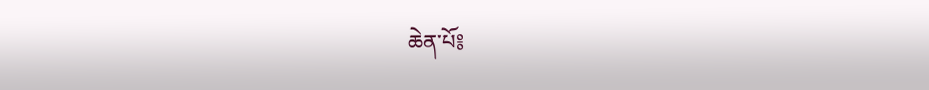ཆེན་པོ༔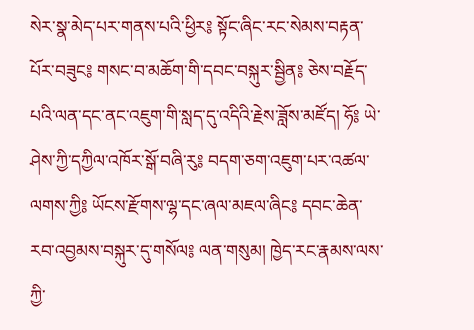སེར་སྣ་མེད་པར་གནས་པའི་ཕྱིར༔ སྟོང་ཞིང་རང་སེམས་བརྟན་པོར་བཟུང༔ གསང་བ་མཆོག་གི་དབང་བསྐུར་སྦྱིན༔ ཅེས་བརྗོད་པའི་ལན་དང་ནང་འཇུག་གི་སླད་དུ་འདིའི་རྗེས་ཟློས་མཛོད། ཧོ༔ ཡེ་ཤེས་ཀྱི་དཀྱིལ་འཁོར་སྒོ་བཞི་རུ༔ བདག་ཅག་འཇུག་པར་འཚལ་ལགས་ཀྱི༔ ཡོངས་རྫོགས་ལྷ་དང་ཞལ་མཇལ་ཞིང༔ དབང་ཆེན་རབ་འབྱམས་བསྐུར་དུ་གསོལ༔ ལན་གསུམ། ཁྱེད་རང་རྣམས་ལས་ཀྱི་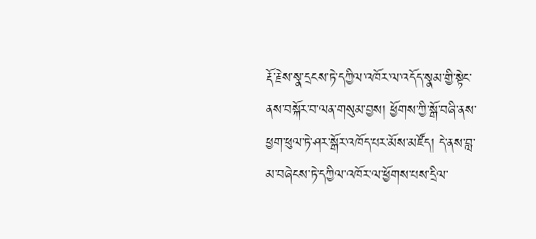རྡོ་རྗེས་སྣ་དྲངས་ཏེ་དཀྱིལ་འཁོར་ལ་འདོད་སྣམ་གྱི་སྟེང་ནས་བསྐོར་བ་ལན་གསུམ་བྱས། ཕྱོགས་ཀྱི་སྒོ་བཞི་ནས་ཕྱག་ཕུལ་ཏེ་ཤར་སྒོར་འཁོད་པར་མོས་མཛོད། དེ་ནས་བླ་མ་བཞེངས་ཏེ་དཀྱིལ་འཁོར་ལ་ཕྱོགས་པས་དྲིལ་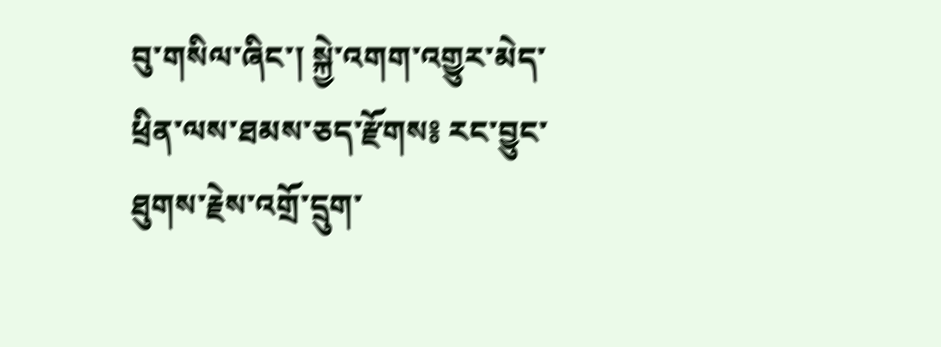བུ་གསིལ་ཞིང་། སྐྱེ་འགག་འགྱུར་མེད་ཕྲིན་ལས་ཐམས་ཅད་རྫོགས༔ རང་བྱུང་ཐུགས་རྗེས་འགྲོ་དྲུག་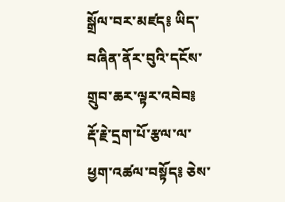སྒྲོལ་བར་མཛད༔ ཡིད་བཞིན་ནོར་བུའི་དངོས་གྲུབ་ཆར་ལྟར་འབེབ༔ རྡོ་རྗེ་དྲག་པོ་རྩལ་ལ་ཕྱག་འཚལ་བསྟོད༔ ཅེས་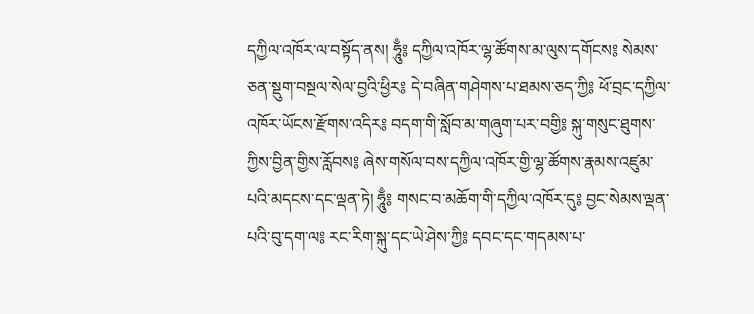དཀྱིལ་འཁོར་ལ་བསྟོད་ནས། ཧཱུྃ༔ དཀྱིལ་འཁོར་ལྷ་ཚོགས་མ་ལུས་དགོངས༔ སེམས་ཅན་སྡུག་བསྔལ་སེལ་བྱའི་ཕྱིར༔ དེ་བཞིན་གཤེགས་པ་ཐམས་ཅད་ཀྱི༔ ཕོ་བྲང་དཀྱིལ་འཁོར་ཡོངས་རྫོགས་འདིར༔ བདག་གི་སློབ་མ་གཞུག་པར་བགྱི༔ སྐུ་གསུང་ཐུགས་ཀྱིས་བྱིན་གྱིས་རློབས༔ ཞེས་གསོལ་བས་དཀྱིལ་འཁོར་གྱི་ལྷ་ཚོགས་རྣམས་འཛུམ་པའི་མདངས་དང་ལྡན་ཏེ། ཧཱུྃ༔ གསང་བ་མཆོག་གི་དཀྱིལ་འཁོར་དུ༔ བྱང་སེམས་ལྡན་པའི་བུ་དག་ལ༔ རང་རིག་སྐུ་དང་ཡེ་ཤེས་ཀྱི༔ དབང་དང་གདམས་པ་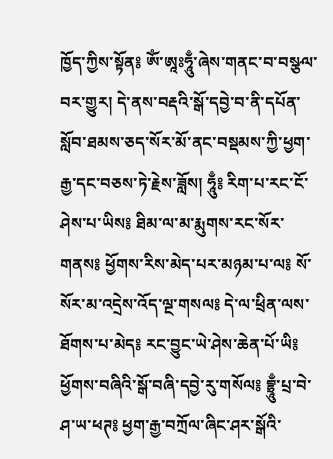ཁྱོད་ཀྱིས་སྟོན༔ ཨོཾ་ཨཱཿཧཱུྃ་ཞེས་གནང་བ་བསྩལ་བར་གྱུར། དེ་ནས་བརྡའི་སྒོ་དབྱེ་བ་ནི་དཔོན་སློབ་ཐམས་ཅད་སོར་མོ་ནང་བསྡམས་ཀྱི་ཕྱག་རྒྱ་དང་བཅས་ཏེ་རྗེས་ཟློས། ཧཱུྃ༔ རིག་པ་རང་ངོ་ཤེས་པ་ཡིས༔ ཐིམ་ལ་མ་རྨུགས་རང་སོར་གནས༔ ཕྱོགས་རིས་མེད་པར་མཉམ་པ་ལ༔ སོ་སོར་མ་འདྲེས་འོད་ལྔ་གསལ༔ དེ་ལ་ཕྲིན་ལས་ཐོགས་པ་མེད༔ རང་བྱུང་ཡེ་ཤེས་ཆེན་པོ་ཡི༔ ཕྱོགས་བཞིའི་སྒོ་བཞི་དབྱེ་རུ་གསོལ༔ བྷྲཱུྃ་པྲ་བེ་ཤ་ཡ་ཕཊ༔ ཕྱག་རྒྱ་བཀྲོལ་ཞིང་ཤར་སྒོའི་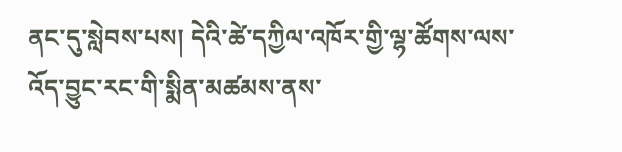ནང་དུ་སླེབས་པས། དེའི་ཚེ་དཀྱིལ་འཁོར་གྱི་ལྷ་ཚོགས་ལས་འོད་བྱུང་རང་གི་སྨིན་མཚམས་ནས་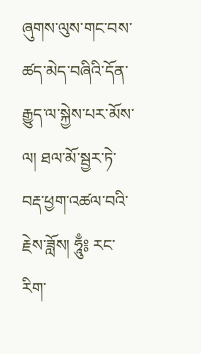ཞུགས་ལུས་གང་བས་ཚད་མེད་བཞིའི་དོན་རྒྱུད་ལ་སྐྱེས་པར་མོས་ལ། ཐལ་མོ་སྦྱར་ཏེ་བརྡ་ཕྱག་འཚལ་བའི་རྗེས་ཟློས། ཧཱུྃ༔ རང་རིག་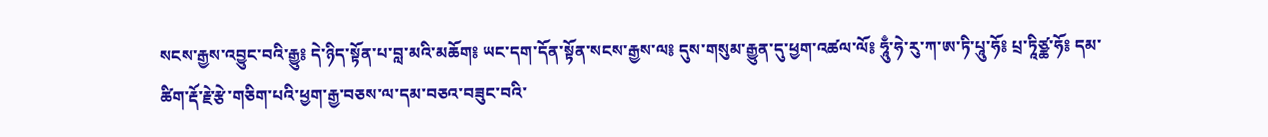སངས་རྒྱས་འབྱུང་བའི་རྒྱུ༔ དེ་ཉིད་སྟོན་པ་བླ་མའི་མཆོག༔ ཡང་དག་དོན་སྟོན་སངས་རྒྱས་ལ༔ དུས་གསུམ་རྒྱུན་དུ་ཕྱག་འཚལ་ལོ༔ ཧཱུྃ་ཧེ་རུ་ཀ་ཨ་ཏི་པཱུ་ཧོ༔ པྲ་ཏཱིཙྪ་ཧོ༔ དམ་ཚིག་རྡོ་རྗེ་རྩེ་གཅིག་པའི་ཕྱག་རྒྱ་བཅས་ལ་དམ་བཅའ་བཟུང་བའི་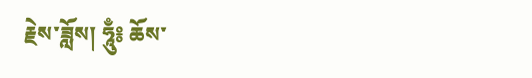རྗེས་ཟློས། ཧཱུྃ༔ ཆོས་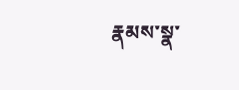རྣམས་སྣ་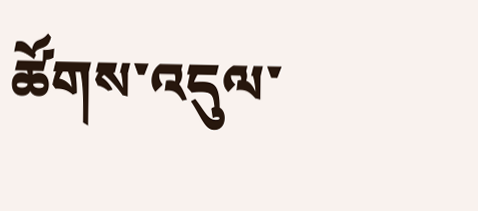ཚོགས་འདུལ་